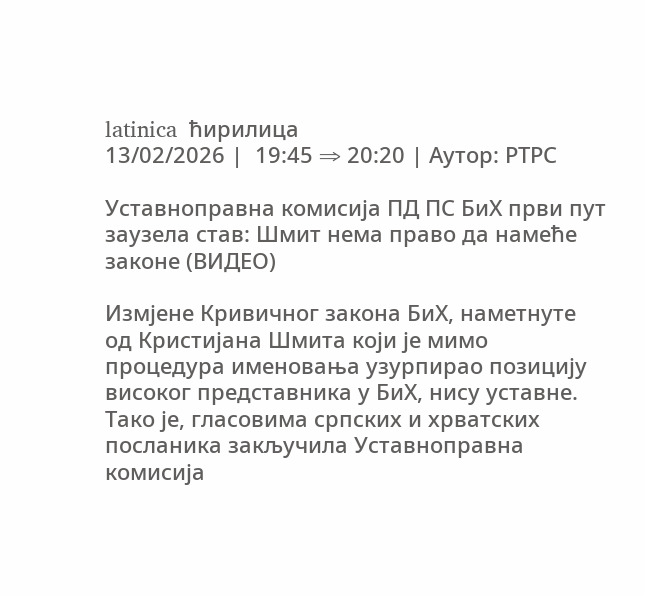latinica  ћирилица
13/02/2026 |  19:45 ⇒ 20:20 | Аутор: РТРС

Уставноправна комисија ПД ПС БиХ први пут заузела став: Шмит нема право да намеће законе (ВИДЕО)

Измјене Кривичног закона БиХ, наметнуте од Кристијана Шмита који је мимо процедура именовања узурпирао позицију високог представника у БиХ, нису уставне. Тако је, гласовима српских и хрватских посланика закључила Уставноправна комисија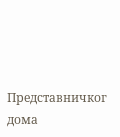Представничког дома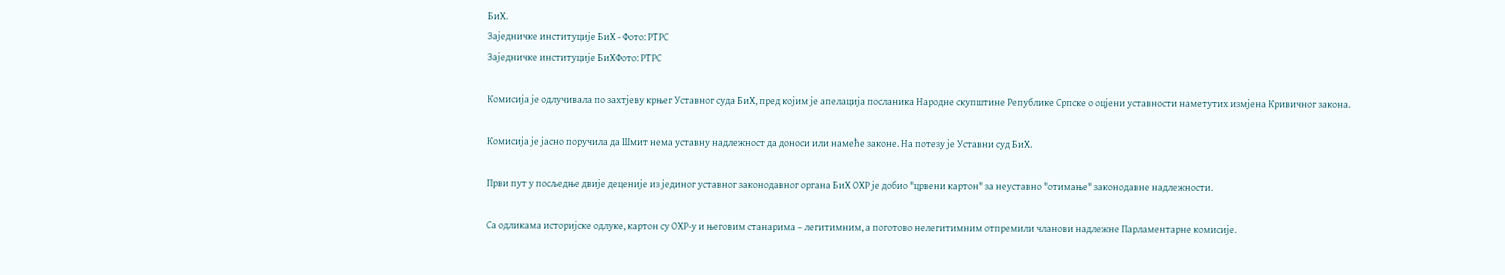БиХ.
Заједничке институције БиХ - Фото: РТРС
Заједничке институције БиХФото: РТРС

Комисија је одлучивала по захтјеву крњег Уставног суда БиХ, пред којим је апелација посланика Народне скупштине Републике Српске о оцјени уставности наметутих измјена Кривичног закона.

Комисија је јасно поручила да Шмит нема уставну надлежност да доноси или намеће законе. На потезу је Уставни суд БиХ.

Први пут у посљедње двије деценије из јединог уставног законодавног органа БиХ ОХР је добио "црвени картон" за неуставно "отимање" законодавне надлежности.

Са одликама историјске одлуке, картон су ОХР-у и његовим станарима – легитимним, а поготово нелегитимним отпремили чланови надлежне Парламентарне комисије.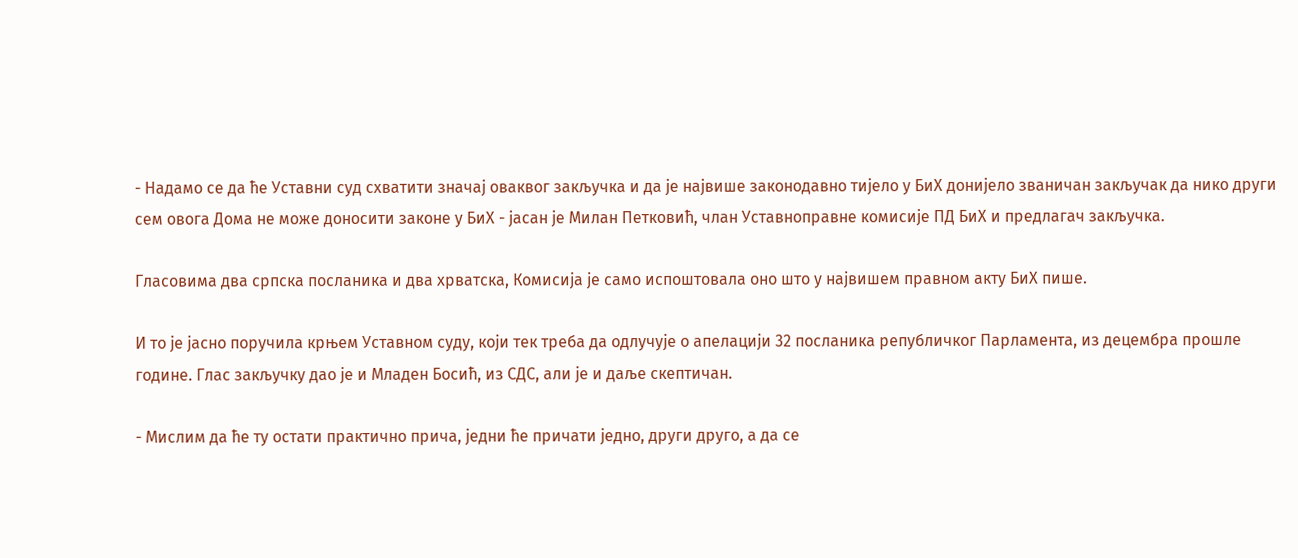- Надамо се да ће Уставни суд схватити значај оваквог закључка и да је највише законодавно тијело у БиХ донијело званичан закључак да нико други сем овога Дома не може доносити законе у БиХ - јасан је Милан Петковић, члан Уставноправне комисије ПД БиХ и предлагач закључка.

Гласовима два српска посланика и два хрватска, Комисија је само испоштовала оно што у највишем правном акту БиХ пише.

И то је јасно поручила крњем Уставном суду, који тек треба да одлучује о апелацији 32 посланика републичког Парламента, из децембра прошле године. Глас закључку дао је и Младен Босић, из СДС, али је и даље скептичан.

- Мислим да ће ту остати практично прича, једни ће причати једно, други друго, а да се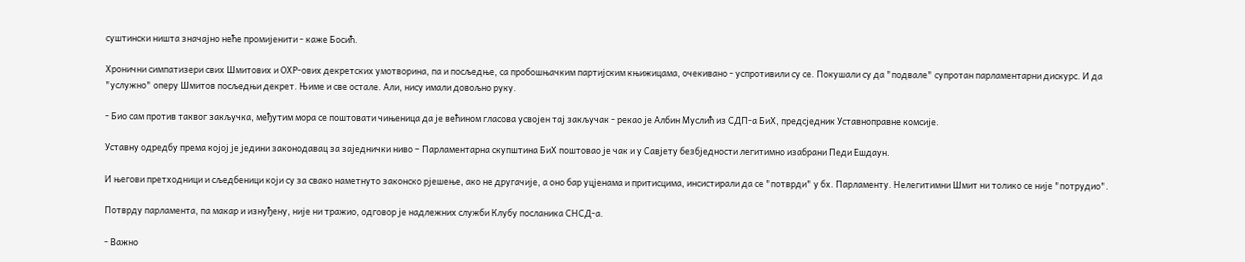суштински ништа значајно неће промијенити - каже Босић.

Хронични симпатизери свих Шмитових и ОХР-ових декретских умотворина, па и посљедње, са пробошњачким партијским књижицама, очекивано - успротивили су се. Покушали су да "подвале" супротан парламентарни дискурс. И да "услужно" оперу Шмитов посљедњи декрет. Њиме и све остале. Али, нису имали довољно руку.

- Био сам против таквог закључка, међутим мора се поштовати чињеница да је већином гласова усвојен тај закључак - рекао је Албин Муслић из СДП-а БиХ, предсједник Уставноправне комсије.

Уставну одредбу према којој је једини законодавац за заједнички ниво – Парламентарна скупштина БиХ поштовао је чак и у Савјету безбједности легитимно изабрани Педи Ешдаун.

И његови претходници и сљедбеници који су за свако наметнуто законско рјешење, ако не другачије, а оно бар уцјенама и притисцима, инсистирали да се "потврди" у бх. Парламенту. Нелегитимни Шмит ни толико се није "потрудио".

Потврду парламента, па макар и изнуђену, није ни тражио, одговор је надлежних служби Клубу посланика СНСД-а.

- Важно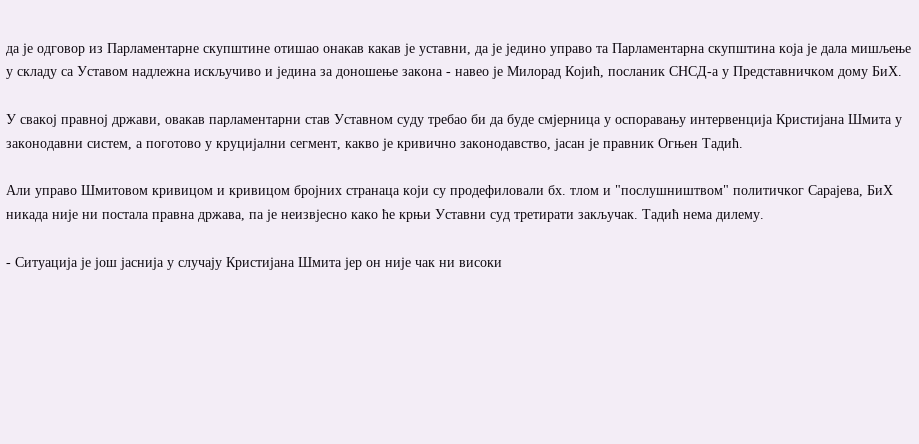да је одговор из Парламентарне скупштине отишао онакав какав је уставни, да је једино управо та Парламентарна скупштина која је дала мишљење у складу са Уставом надлежна искључиво и једина за доношење закона - навео је Милорад Којић, посланик СНСД-а у Представничком дому БиХ.

У свакој правној држави, овакав парламентарни став Уставном суду требао би да буде смјерница у оспоравању интервенција Кристијана Шмита у законодавни систем, а поготово у круцијални сегмент, какво је кривично законодавство, јасан је правник Огњен Тадић.

Али управо Шмитовом кривицом и кривицом бројних странаца који су продефиловали бх. тлом и "послушништвом" политичког Сарајева, БиХ никада није ни постала правна држава, па је неизвјесно како ће крњи Уставни суд третирати закључак. Тадић нема дилему.

- Ситуација је још јаснија у случају Кристијана Шмита јер он није чак ни високи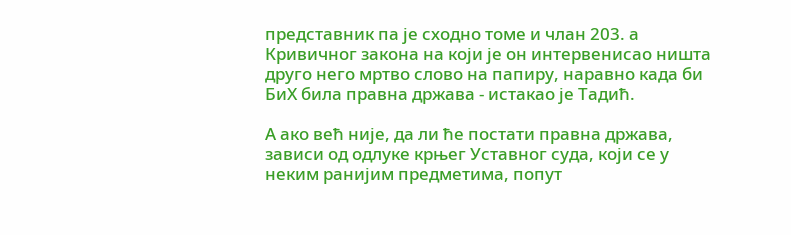представник па је сходно томе и члан 203. а Кривичног закона на који је он интервенисао ништа друго него мртво слово на папиру, наравно када би БиХ била правна држава - истакао је Тадић.

А ако већ није, да ли ће постати правна држава, зависи од одлуке крњег Уставног суда, који се у неким ранијим предметима, попут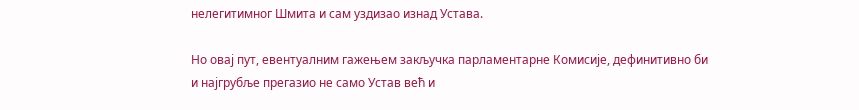нелегитимног Шмита и сам уздизао изнад Устава.

Но овај пут, евентуалним гажењем закључка парламентарне Комисије, дефинитивно би и најгрубље прегазио не само Устав већ и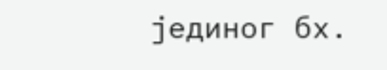јединог бх.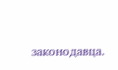законодавца.